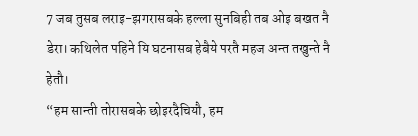7 जब तुसब लराइ-झगरासबके हल्ला सुनबिही तब ओइ बखत नै डेरा। कथिलेत पहिने यि घटनासब हेबैये परतै महज अन्त तखुन्ते नै हेतौ।
“हम सान्ती तोरासबके छोइरदैचियौ, हम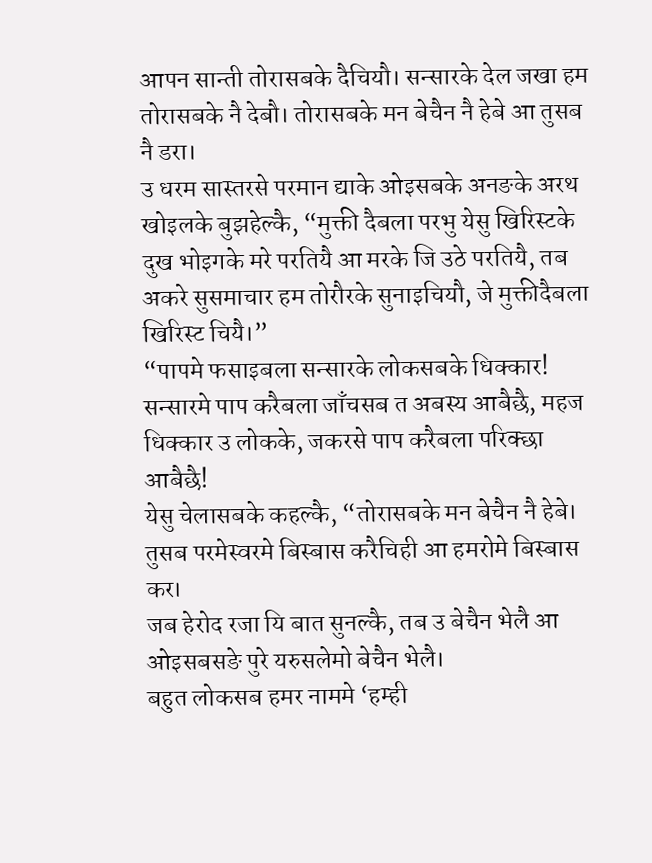आपन सान्ती तोरासबके दैचियौ। सन्सारके देल जखा हम तोरासबके नै देबौ। तोरासबके मन बेचैन नै हेबे आ तुसब नै डरा।
उ धरम सास्तरसे परमान द्याके ओइसबके अनङके अरथ खोइलके बुझहेल्कै, “मुक्ती दैबला परभु येसु खिरिस्टके दुख भोइगके मरे परतियै आ मरके जि उठे परतियै, तब अकरे सुसमाचार हम तोरौरके सुनाइचियौ, जे मुक्तीदैबला खिरिस्ट चियै।”
“पापमे फसाइबला सन्सारके लोकसबके धिक्कार! सन्सारमे पाप करैबला जाँचसब त अबस्य आबैछै, महज धिक्कार उ लोकके, जकरसे पाप करैबला परिक्छा आबैछै!
येसु चेलासबके कहल्कै, “तोरासबके मन बेचैन नै हेबे। तुसब परमेस्वरमे बिस्बास करैचिही आ हमरोमे बिस्बास कर।
जब हेरोद रजा यि बात सुनल्कै, तब उ बेचैन भेलै आ ओइसबसङे पुरे यरुसलेमो बेचैन भेलै।
बहुत लोकसब हमर नाममे ‘हम्ही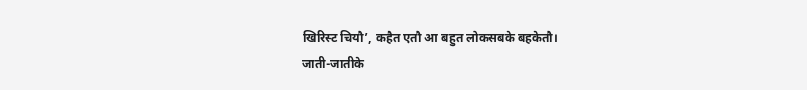खिरिस्ट चियौ’, कहैत एतौ आ बहुत लोकसबके बहकेतौ।
जाती-जातीके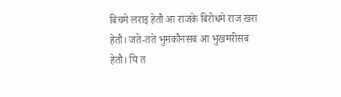बिचमे लराइ हेतौ आ राजके बिरोधमे राज खरा हेतौ। जते-तते भुमकौनसब आ भुखमरीसब हेतौ। यि त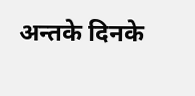अन्तके दिनके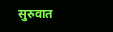सुरुवात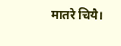मातरे चियै।